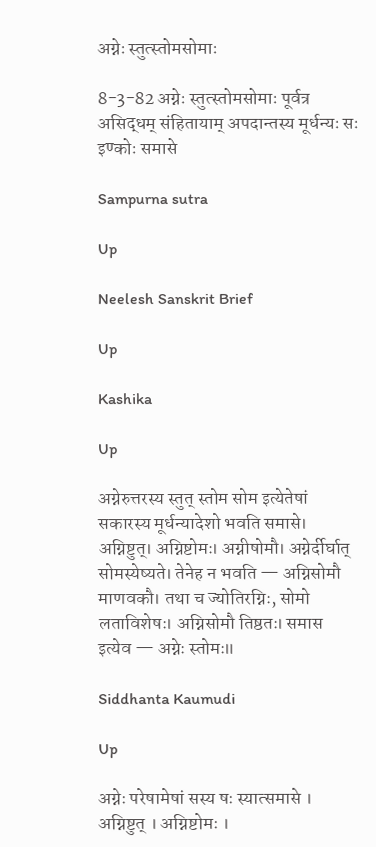अग्नेः स्तुत्स्तोमसोमाः

8-3-82 अग्नेः स्तुत्स्तोमसोमाः पूर्वत्र असिद्धम् संहितायाम् अपदान्तस्य मूर्धन्यः सः इण्कोः समासे

Sampurna sutra

Up

Neelesh Sanskrit Brief

Up

Kashika

Up

अग्नेरुत्तरस्य स्तुत् स्तोम सोम इत्येतेषां सकारस्य मूर्धन्यादेशो भवति समासे। अग्निष्टुत्। अग्निष्टोमः। अग्नीषोमौ। अग्नेर्दीर्घात् सोमस्येष्यते। तेनेह न भवति — अग्निसोमौ माणवकौ। तथा च ज्योतिरग्निः, सोमो लताविशेषः। अग्निसोमौ तिष्ठतः। समास इत्येव — अग्नेः स्तोमः॥

Siddhanta Kaumudi

Up

अग्नेः परेषामेषां सस्य षः स्यात्समासे । अग्निष्टुत् । अग्निष्टोमः ।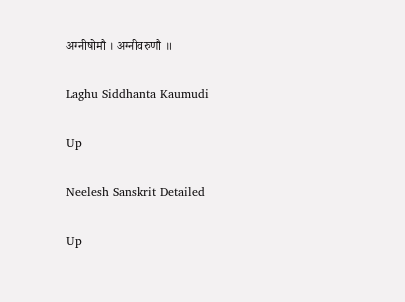अग्नीषोमौ । अग्नीवरुणौ ॥

Laghu Siddhanta Kaumudi

Up

Neelesh Sanskrit Detailed

Up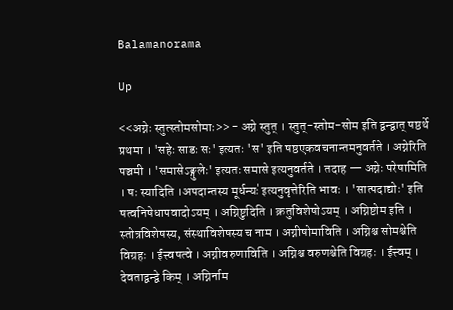Balamanorama

Up

<<अग्नेः स्तुत्स्तोमसोमाः>> - अग्ने स्तुत् । स्तुत्-स्तोम-सोम इति द्वन्द्वात् षष्ठर्थे प्रथमा । 'सहेः साडः सः' इत्यतः 'स' इति षष्ठएकवचनान्तमनुवर्तते । अग्नेरिति पञ्चमी । 'समासेऽङ्गुलेः' इत्यतः समासे इत्यनुवर्तते । तदाह — अग्नेः परेषामिति । षः स्यादिति ।अपदान्तस्य मूर्धन्यः॑ इत्यनुवृत्तेरिति भावः । 'सात्पदाद्योः' इति षत्वनिषेधापवादोऽयम् । अग्निष्टुदिति । क्रतुविशेषोऽयम् । अग्निष्टोम इति । स्तोत्रविशेषस्य, संस्थाविशेषस्य च नाम । अग्नीषोमाविति । अग्निश्च सोमश्चेति विग्रहः । ईत्त्वषत्वे । अग्नीवरुणाविति । अग्निश्च वरुणश्चेति विग्रहः । ईत्त्वम् । देवताद्वन्द्वे किम् । अग्निर्नाम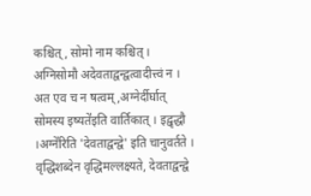कश्चित्, सोमो नाम कश्चित् । अग्निसोमौ अदेवताद्वन्द्वत्वादीत्त्वं न । अत एव च न षत्वम्,अग्नेर्दीर्घात् सोमस्य इष्यते॑इति वार्तिकात् । इद्वृद्धौ ।अग्ने॑रिति 'देवताद्वन्द्वे' इति चानुवर्तते । वृद्धिशब्देन वृद्धिमल्लक्ष्यते, देवताद्वन्द्वे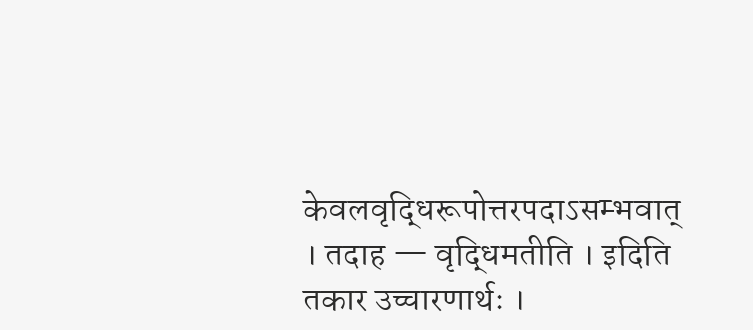केवलवृद्धिरूपोत्तरपदाऽसम्भवात् । तदाह — वृद्धिमतीति । इदिति तकार उच्चारणार्थः ।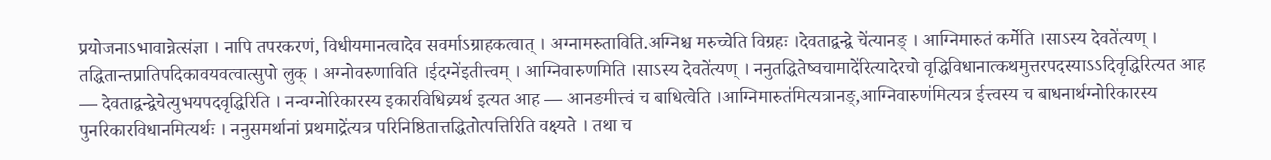प्रयोजनाऽभावान्नेत्संज्ञा । नापि तपरकरणं, विधीयमानत्वादेव सवर्माऽग्राहकत्वात् । अग्नामरुताविति.अग्निश्च मरुच्चेति विग्रहः ।देवताद्वन्द्वे चे॑त्यानङ् । आग्निमारुतं कर्मेति ।साऽस्य देवते॑त्यण् । तद्धितान्तप्रातिपदिकावयवत्वात्सुपो लुक् । अग्नोवरुणाविति ।ईदग्ने॑इतीत्त्वम् । आग्निवारुणमिति ।साऽस्य देवते॑त्यण् । ननुतद्धितेष्वचामादे॑रित्यादेरचो वृद्धिविधानात्कथमुत्तरपदस्याऽऽदिवृद्धिरित्यत आह — देवताद्वन्द्वेचेत्युभयपदवृद्धिरिति । नन्वग्नोरिकारस्य इकारविधिव्र्यर्थ इत्यत आह — आनङमीत्त्वं च बाधित्वेति ।आग्निमारुत॑मित्यत्रानङ्,आग्निवारुण॑मित्यत्र ईत्त्वस्य च बाधनार्थग्नोरिकारस्य पुनरिकारविधानमित्यर्थः । ननुसमर्थानां प्रथमाद्रे॑त्यत्र परिनिष्ठितात्तद्धितोत्पत्तिरिति वक्ष्यते । तथा च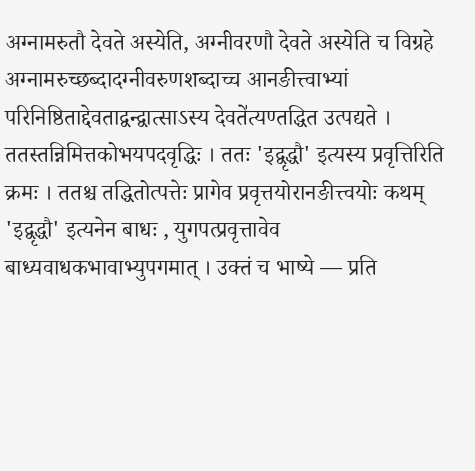अग्नामरुतौ देवते अस्येति, अग्नीवरणौ देवते अस्येति च विग्रहे अग्नामरुच्छब्दादग्नीवरुणशब्दाच्च आनङीत्त्वाभ्यां परिनिष्ठिताद्देवताद्वन्द्वात्साऽस्य देवते॑त्यण्तद्धित उत्पद्यते । ततस्तन्निमित्तकोभयपदवृद्धिः । ततः 'इद्वृद्धौ' इत्यस्य प्रवृत्तिरिति क्रमः । ततश्च तद्धितोत्पत्तेः प्रागेव प्रवृत्तयोरानङीत्त्वयोः कथम् 'इद्वृद्धौ' इत्यनेन बाधः , युगपत्प्रवृत्तावेव बाध्यवाधकभावाभ्युपगमात् । उक्तं च भाष्ये — प्रति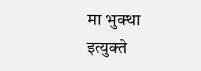मा भुक्था इत्युक्ते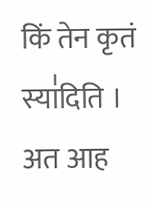किं तेन कृतं स्या॑दिति । अत आह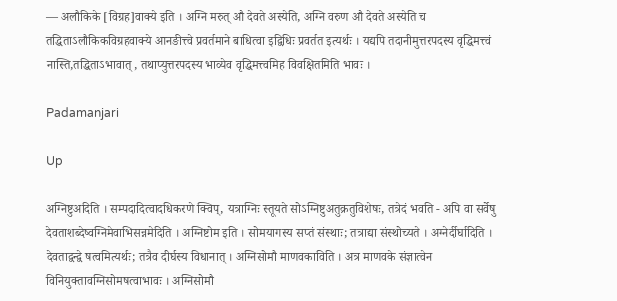— अलौकिके [विग्रह]वाक्ये इति । अग्नि मरुत् औ देवते अस्येति, अग्नि वरुण औ देवते अस्येति च तद्धिताऽलौकिकविग्रहवाक्ये आनङीत्त्वे प्रवर्तमाने बाधित्वा इद्विधिः प्रवर्तत इत्यर्थः । यद्यपि तदानीमुत्तरपदस्य वृद्धिमत्त्वं नास्ति,तद्धिताऽभावात् , तथाप्युत्तरपदस्य भाव्येव वृद्धिमत्त्वमिह विवक्षितमिति भावः ।

Padamanjari

Up

अग्निष्टुअदिति । सम्पदादित्वादधिकरणे क्विप्, यत्राग्निः स्तूयते सोऽग्निष्टुअतुक्रतुविशेषः, तत्रेदं भवति - अपि वा सर्वेषु देवताशब्देष्वग्निमेवाभिसन्नमेदिति । अग्निष्टोम इति । सोमयागस्य सप्तं संस्थाः; तत्राद्या संस्थोच्यते । अग्नेर्दीर्घादिति । देवताद्वन्द्वे षत्वमित्यर्थः; तत्रैव दीर्घस्य विधानात् । अग्निसोमौ माणवकाविति । अत्र माणवके संज्ञात्वेन विनियुक्तावग्निसोमषत्वाभावः । अग्निसोमौ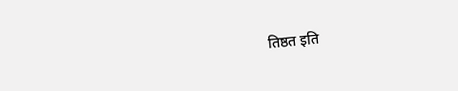तिष्ठत इति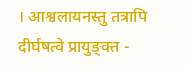। आश्वलायनस्तु तत्रापि दीर्घषत्वे प्रायुङ्क्त -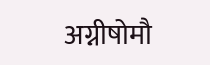अग्नीषोमौ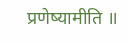प्रणेष्यामीति ॥